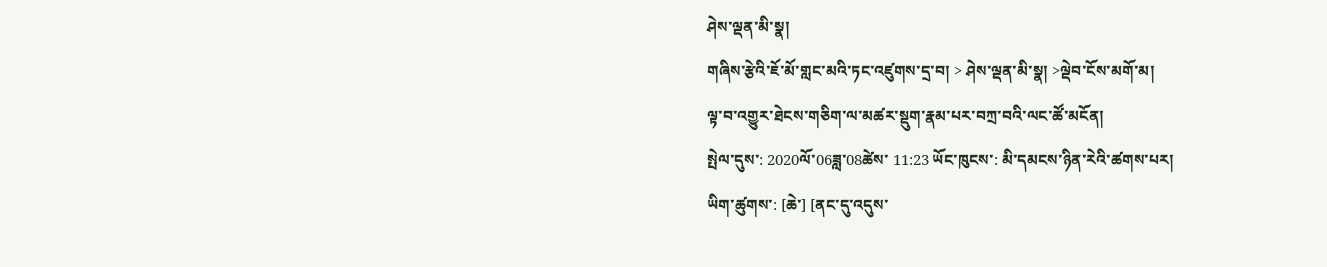ཤེས་ལྡན་མི་སྣ།
གཞིས་རྩེའི་ཇོ་མོ་གླང་མའི་ཏང་འཛུགས་དྲ་བ། > ཤེས་ལྡན་མི་སྣ། >ལྡེབ་ངོས་མགོ་མ།
ལྟ་བ་འགྱུར་ཐེངས་གཅིག་ལ་མཚར་སྡུག་རྣམ་པར་བཀྲ་བའི་ལང་ཚོ་མངོན།
སྤེལ་དུས་: 2020ལོ་06ཟླ་08ཚེས་ 11:23 ཡོང་ཁུངས་: མི་དམངས་ཉིན་རེའི་ཚགས་པར།
ཡིག་ཚུགས་: [ཆེ་] [ནང་དུ་འདུས་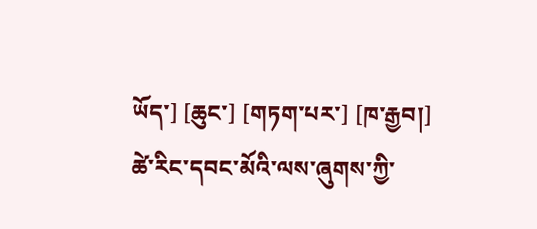ཡོད་] [ཆུང་] [གཏག་པར་] [ཁ་རྒྱབ།]
ཚེ་རིང་དབང་མོའི་ལས་ཞུགས་ཀྱི་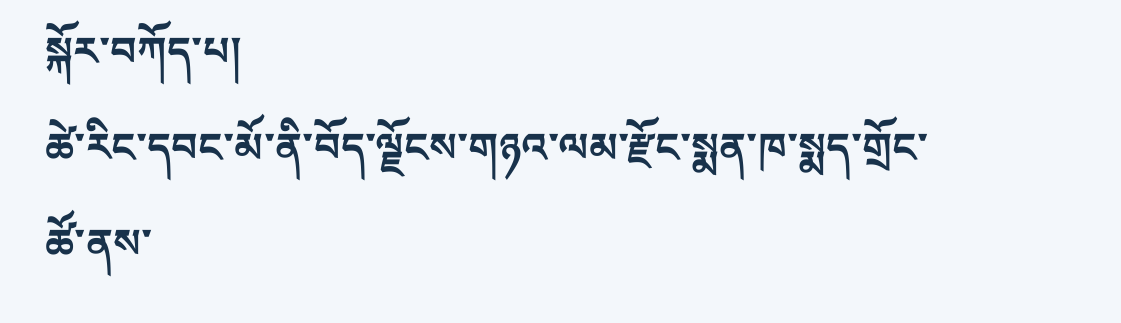སྐོར་བཀོད་པ།
ཚེ་རིང་དབང་མོ་ནི་བོད་ལྗོངས་གཉའ་ལམ་རྫོང་སྨན་ཁ་སྨད་གྲོང་ཚོ་ནས་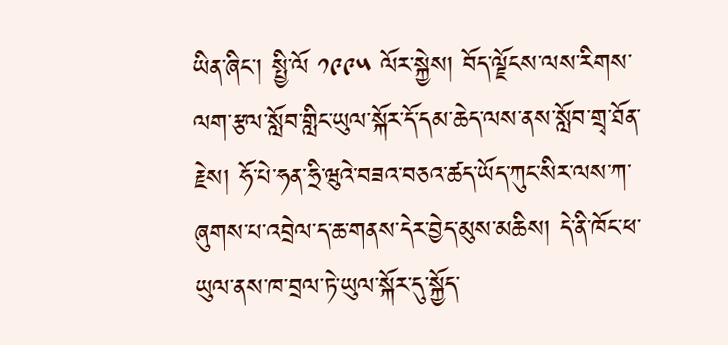ཡིན་ཞིང་། སྤྱི་ལོ ༡༩༩༥ ལོར་སྐྱེས། བོད་ལྗོངས་ལས་རིགས་ལག་རྩལ་སློབ་གླིང་ཡུལ་སྐོར་དོ་དམ་ཆེད་ལས་ནས་སློབ་གྲྭ་ཐོན་རྗེས། ཧོ་པེ་ཧན་ཧྲི་ཝུའེ་བཟའ་བཅའ་ཚད་ཡོད་ཀུང་སིར་ལས་ཀ་ཞུགས་པ་འབྲེལ་ད་ཆ་གནས་དེར་བྱེད་མུས་མཆིས། དེ་ནི་ཁོང་ཕ་ཡུལ་ནས་ཁ་བྲལ་ཏེ་ཡུལ་སྐོར་དུ་སྐྱོད་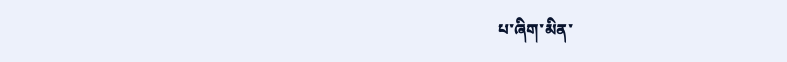པ་ཞིག་མིན་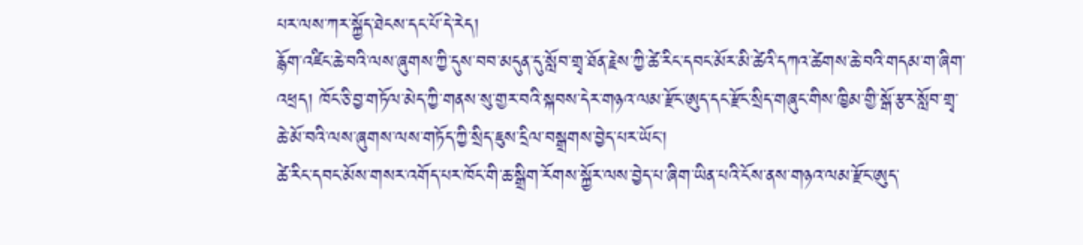པར་ལས་ཀར་སྐྱོད་ཐེངས་དང་པོ་དེ་རེད།
རྙོག་འཛིང་ཆེ་བའི་ལས་ཞུགས་ཀྱི་དུས་བབ་མདུན་དུ་སློབ་གྲྭ་ཐོན་རྗེས་ཀྱི་ཚེ་རིང་དབང་མོར་མི་ཚེའི་དཀའ་ཚེགས་ཆེ་བའི་གདམ་ག་ཞིག་འཕྲད། ཁོང་ཅི་བྱ་གཏོལ་མེད་ཀྱི་གནས་སུ་གྱར་བའི་སྐབས་དེར་གཉའ་ལམ་རྫོང་ཨུད་དང་རྫོང་སྲིད་གཞུང་གིས་ཁྱིམ་གྱི་སྒོ་རྩར་སློབ་གྲྭ་ཆེ་མོ་བའི་ལས་ཞུགས་ལས་གཏོད་ཀྱི་སྲིད་ཇུས་དྲིལ་བསྒྲགས་བྱེད་པར་ཡོང་།
ཚེ་རིང་དབང་མོས་གསར་འགོད་པར་ཁོང་གི་ཆ་སྒྲིག་རོགས་སྐྱོར་ལས་བྱེད་པ་ཞིག་ཡིན་པའི་ངོས་ནས་གཉའ་ལམ་རྫོང་ཨུད་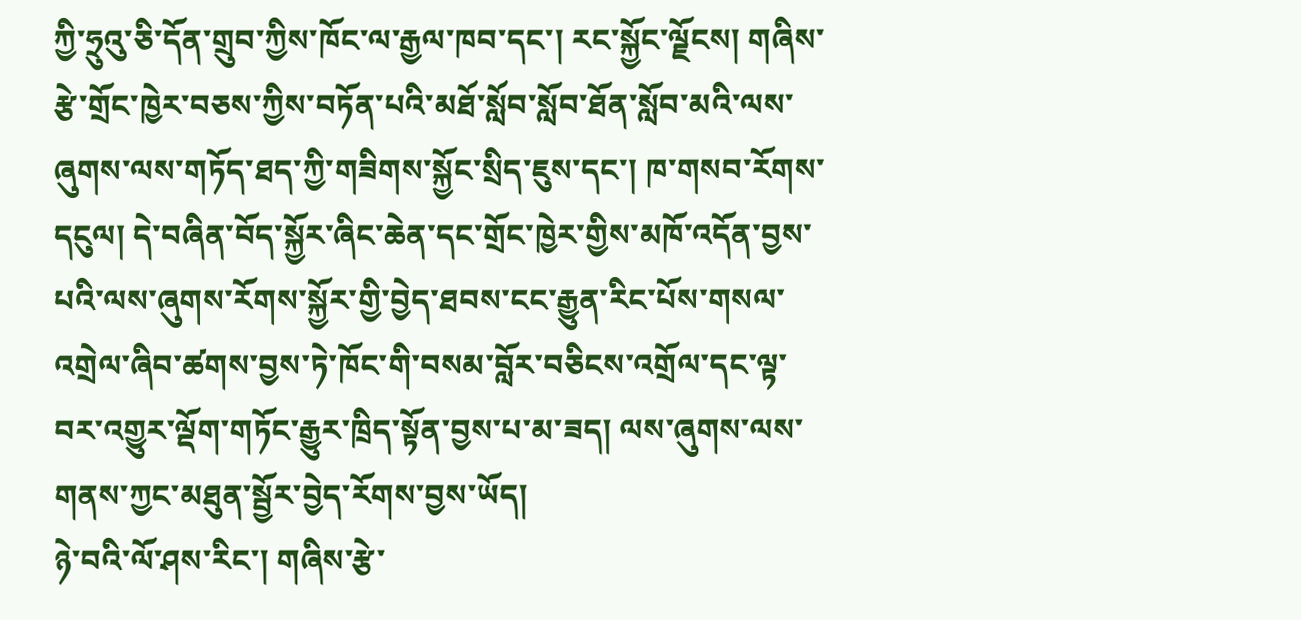ཀྱི་ཧྲུའུ་ཅི་དོན་གྲུབ་ཀྱིས་ཁོང་ལ་རྒྱལ་ཁབ་དང་། རང་སྐྱོང་ལྗོངས། གཞིས་རྩེ་གྲོང་ཁྱེར་བཅས་ཀྱིས་བཏོན་པའི་མཐོ་སློབ་སློབ་ཐོན་སློབ་མའི་ལས་ཞུགས་ལས་གཏོད་ཐད་ཀྱི་གཟིགས་སྐྱོང་སྲིད་ཇུས་དང་། ཁ་གསབ་རོགས་དངུལ། དེ་བཞིན་བོད་སྐྱོར་ཞིང་ཆེན་དང་གྲོང་ཁྱེར་གྱིས་མཁོ་འདོན་བྱས་པའི་ལས་ཞུགས་རོགས་སྐྱོར་གྱི་བྱེད་ཐབས་ངང་རྒྱུན་རིང་པོས་གསལ་འགྲེལ་ཞིབ་ཚགས་བྱས་ཏེ་ཁོང་གི་བསམ་བློར་བཅིངས་འགྲོལ་དང་ལྟ་བར་འགྱུར་ལྡོག་གཏོང་རྒྱུར་ཁྲིད་སྟོན་བྱས་པ་མ་ཟད། ལས་ཞུགས་ལས་གནས་ཀྱང་མཐུན་སྦྱོར་བྱེད་རོགས་བྱས་ཡོད།
ཉེ་བའི་ལོ་ཤས་རིང་། གཞིས་རྩེ་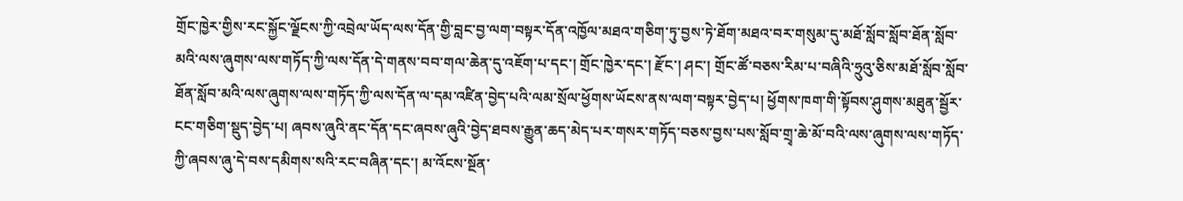གྲོང་ཁྱེར་གྱིས་རང་སྐྱོང་ལྗོངས་ཀྱི་འབྲེལ་ཡོད་ལས་དོན་གྱི་བླང་བྱ་ལག་བསྟར་དོན་འཁྱོལ་མཐའ་གཅིག་ཏུ་བྱས་ཏེ་ཐོག་མཐའ་བར་གསུམ་དུ་མཐོ་སློབ་སློབ་ཐོན་སློབ་མའི་ལས་ཞུགས་ལས་གཏོད་ཀྱི་ལས་དོན་དེ་གནས་བབ་གལ་ཆེན་དུ་འཇོག་པ་དང་། གྲོང་ཁྱེར་དང་། རྫོང་། ཤང་། གྲོང་ཚོ་བཅས་རིམ་པ་བཞིའི་ཧྲུའུ་ཅིས་མཐོ་སློབ་སློབ་ཐོན་སློབ་མའི་ལས་ཞུགས་ལས་གཏོད་ཀྱི་ལས་དོན་ལ་དམ་འཛིན་བྱེད་པའི་ལམ་སྲོལ་ཕྱོགས་ཡོངས་ནས་ལག་བསྟར་བྱེད་པ། ཕྱོགས་ཁག་གི་སྟོབས་ཤུགས་མཐུན་སྦྱོར་ངང་གཅིག་སྡུད་བྱེད་པ། ཞབས་ཞུའི་ནང་དོན་དང་ཞབས་ཞུའི་བྱེད་ཐབས་རྒྱུན་ཆད་མེད་པར་གསར་གཏོད་བཅས་བྱས་པས་སློབ་གྲྭ་ཆེ་མོ་བའི་ལས་ཞུགས་ལས་གཏོད་ཀྱི་ཞབས་ཞུ་དེ་བས་དམིགས་སའི་རང་བཞིན་དང་། མ་འོངས་སྔོན་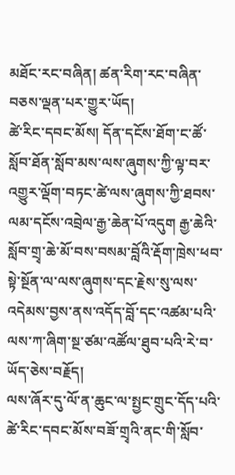མཐོང་རང་བཞིན། ཚན་རིག་རང་བཞིན་བཅས་ལྡན་པར་གྱུར་ཡོད།
ཚེ་རིང་དབང་མོས། དོན་དངོས་ཐོག་ང་ཚོ་སློབ་ཐོན་སློབ་མས་ལས་ཞུགས་ཀྱི་ལྟ་བར་འགྱུར་ལྡོག་བཏང་ཚེ་ལས་ཞུགས་ཀྱི་ཐབས་ལམ་དངོས་འབྲེལ་རྒྱ་ཆེན་པོ་འདུག རྒྱ་ཆེའི་སློབ་གྲྭ་ཆེ་མོ་བས་བསམ་བློའི་རྡོག་ཁྲེས་ཕབ་སྟེ་སྔོན་ལ་ལས་ཞུགས་དང་རྗེས་སུ་ལས་འདེམས་བྱས་ནས་འདོད་བློ་དང་འཚམ་པའི་ལས་ཀ་ཞིག་སྔ་ཙམ་འཚོལ་ཐུབ་པའི་རེ་བ་ཡོད་ཅེས་བརྗོད།
ལས་ཞོར་དུ་ལོ་ན་ཆུང་ལ་སྤྱང་གྲུང་དོད་པའི་ཚེ་རིང་དབང་མོས་བཟོ་གྲྭའི་ནང་གི་སློབ་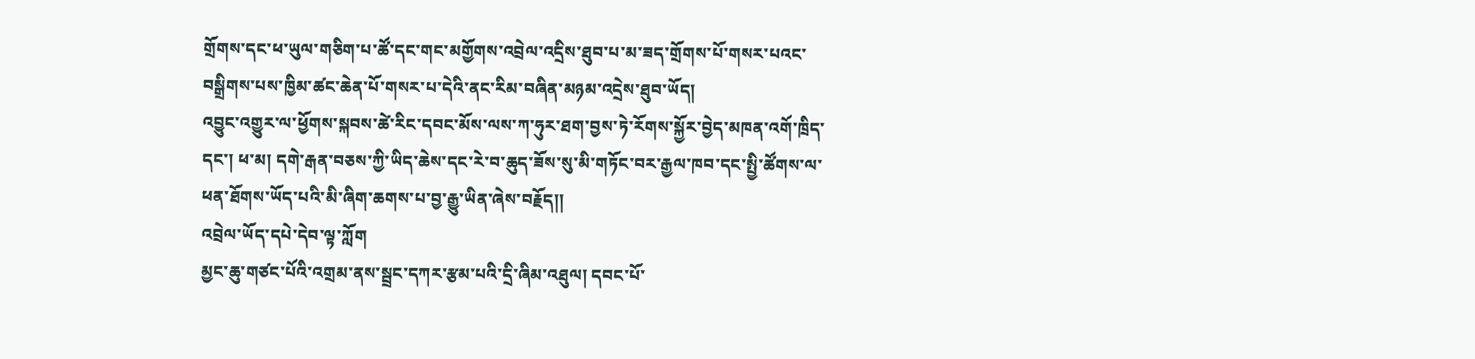གྲོགས་དང་ཕ་ཡུལ་གཅིག་པ་ཚོ་དང་གང་མགྱོགས་འབྲེལ་འདྲིས་ཐུབ་པ་མ་ཟད་གྲོགས་པོ་གསར་པའང་བསྒྲིགས་པས་ཁྱིམ་ཚང་ཆེན་པོ་གསར་པ་དེའི་ནང་རིམ་བཞིན་མཉམ་འདྲེས་ཐུབ་ཡོད།
འབྱུང་འགྱུར་ལ་ཕྱོགས་སྐབས་ཚེ་རིང་དབང་མོས་ལས་ཀ་ཧུར་ཐག་བྱས་ཏེ་རོགས་སྐྱོར་བྱེད་མཁན་འགོ་ཁྲིད་དང་། ཕ་མ། དགེ་རྒན་བཅས་ཀྱི་ཡིད་ཆེས་དང་རེ་བ་ཆུད་ཟོས་སུ་མི་གཏོང་བར་རྒྱལ་ཁབ་དང་སྤྱི་ཚོགས་ལ་ཕན་ཐོགས་ཡོད་པའི་མི་ཞིག་ཆགས་པ་བྱ་རྒྱུ་ཡིན་ཞེས་བརྗོད།།
འབྲེལ་ཡོད་དཔེ་དེབ་ལྟ་ཀློག
མྱང་ཆུ་གཙང་པོའི་འགྲམ་ནས་སྦྲང་དཀར་རྩམ་པའི་དྲི་ཞིམ་འཐུལ། དབང་པོ་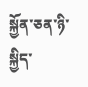སྐྱོན་ཅན་ཉི་སྐྱིད་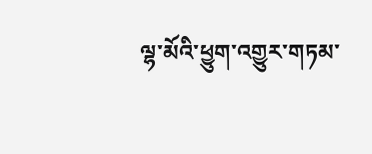ལྷ་མོའི་ཕྱུག་འགྱུར་གཏམ་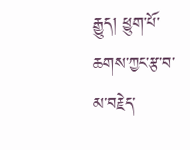རྒྱུད། ཕྱུག་པོ་ཆགས་ཀྱང་རྩ་བ་མ་བརྗེད་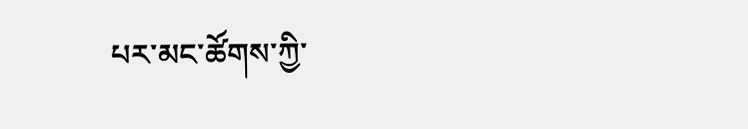པར་མང་ཚོགས་ཀྱི་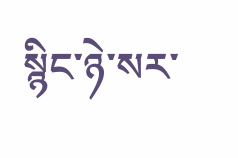སྙིང་ཉེ་སར་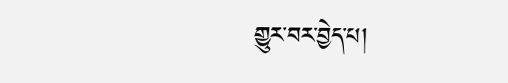གྱུར་བར་བྱེད་པ།